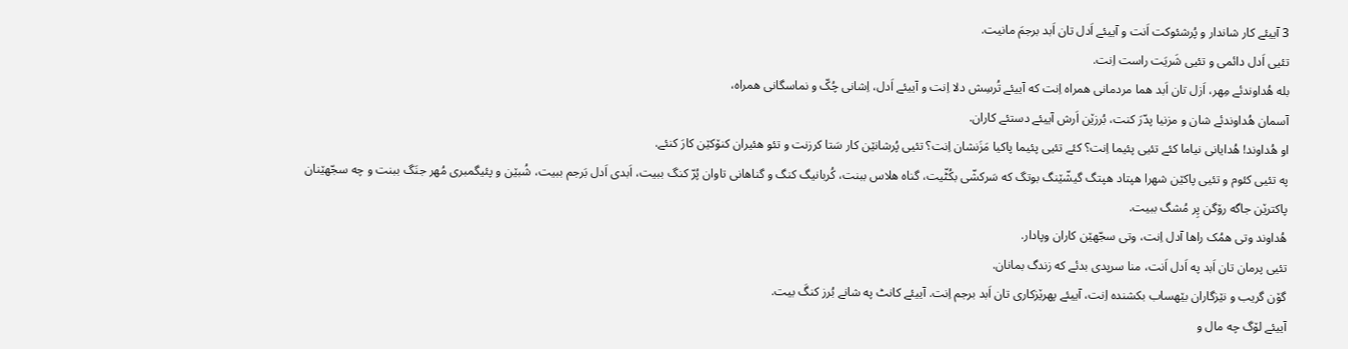3 آییئے کار شاندار و پُرشئوکت اَنت و آییئے اَدل تان اَبد برجمَ مانیت.
تئیی اَدل دائمی و تئیی شَریَت راست اِنت.
بله هُداوندئے مِهر، اَزل تان اَبد هما مردمانی همراه اِنت که آییئے تُرسِش دلا اِنت و آییئے اَدل، اِشانی چُکّ و نماسگانی همراه،
آسمان هُداوندئے شان و مزنیا پدّرَ کنت، بُرزێن اَرش آییئے دستئے کاران.
او هُداوند! هُدایانی نیاما کئے تئیی پئیما اِنت؟ کئے تئیی پئیما پاکیا مَزَنشان اِنت؟ تئیی پُرشانێن کار سَتا کرزنت و تئو هئیران کنۆکێن کارَ کنئے.
په تئیی کئوم و تئیی پاکێن شهرا هپتاد هپتگ گیشّێنگ بوتگ که سَرکشّی بکُٹّیت، گناه هلاس ببنت، کُربانیگ کنگ و گناهانی تاوان پُرّ کنگ ببیت، اَبدی اَدل بَرجم ببیت، شُبێن و پئیگمبری مُهر جنَگ ببنت و چه سجّهێنان پاکترێن جاگه رۆگن پِر مُشگ ببیت.
هُداوند وتی همُک راها آدل اِنت، وتی سجّهێن کاران وپادار.
تئیی پرمان تان اَبد په اَدل اَنت، منا سرپدی بدئے که زندگ بمانان.
گۆن گریب و نێزگاران بێهساب بکشنده اِنت، آییئے پهرێزکاری تان اَبد برجم اِنت. آییئے کانٹ په شانے بُرز کنگَ بیت.
آییئے لۆگ چه مال و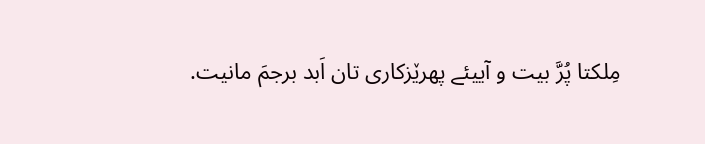مِلکتا پُرَّ بیت و آییئے پهرێزکاری تان اَبد برجمَ مانیت.